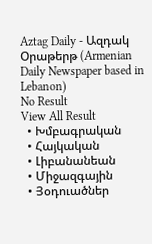Aztag Daily - Ազդակ Օրաթերթ (Armenian Daily Newspaper based in Lebanon)
No Result
View All Result
  • Խմբագրական
  • Հայկական
  • Լիբանանեան
  • Միջազգային
  • Յօդուածներ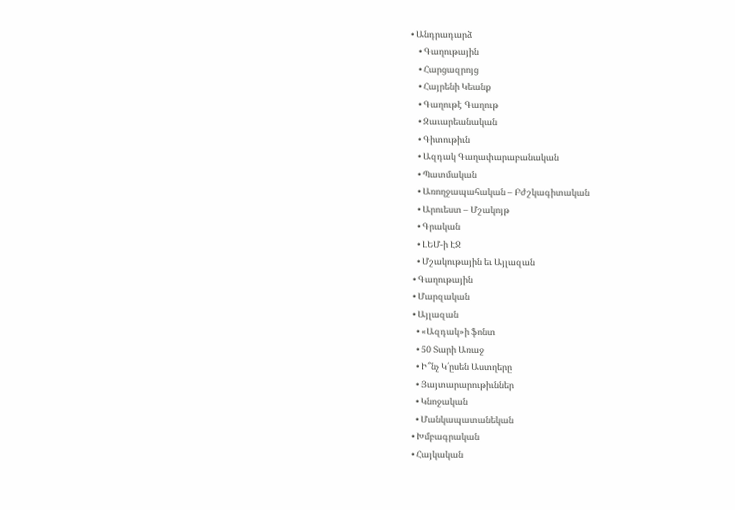• Անդրադարձ
    • Գաղութային
    • Հարցազրոյց
    • Հայրենի Կեանք
    • Գաղութէ Գաղութ
    • Զաւարեանական
    • Գիտութիւն
    • Ազդակ Գաղափարաբանական
    • Պատմական
    • Առողջապահական – Բժշկագիտական
    • Արուեստ – Մշակոյթ
    • Գրական
    • ԼԵՄ-ի ԷՋ
    • Մշակութային եւ Այլազան
  • Գաղութային
  • Մարզական
  • Այլազան
    • «Ազդակ»ի ֆոնտ
    • 50 Տարի Առաջ
    • Ի՞նչ Կ՛ըսեն Աստղերը
    • Յայտարարութիւններ
    • Կնոջական
    • Մանկապատանեկան
  • Խմբագրական
  • Հայկական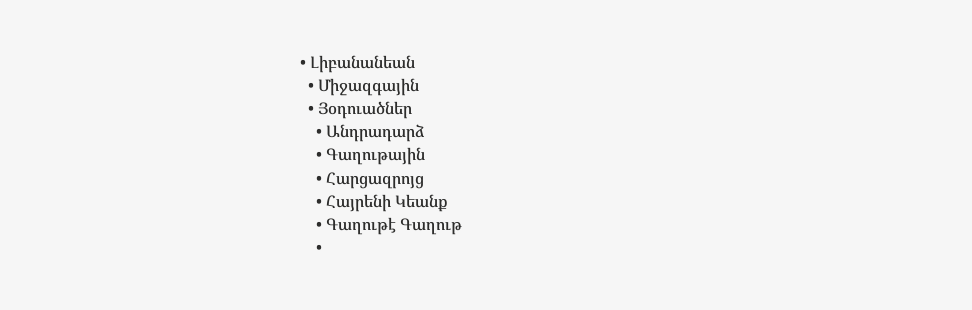• Լիբանանեան
  • Միջազգային
  • Յօդուածներ
    • Անդրադարձ
    • Գաղութային
    • Հարցազրոյց
    • Հայրենի Կեանք
    • Գաղութէ Գաղութ
    •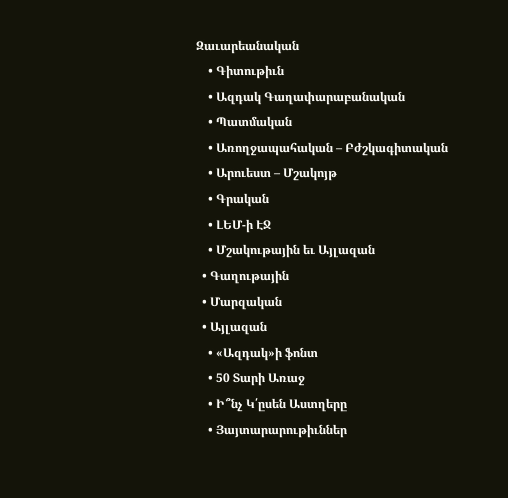Զաւարեանական
    • Գիտութիւն
    • Ազդակ Գաղափարաբանական
    • Պատմական
    • Առողջապահական – Բժշկագիտական
    • Արուեստ – Մշակոյթ
    • Գրական
    • ԼԵՄ-ի ԷՋ
    • Մշակութային եւ Այլազան
  • Գաղութային
  • Մարզական
  • Այլազան
    • «Ազդակ»ի ֆոնտ
    • 50 Տարի Առաջ
    • Ի՞նչ Կ՛ըսեն Աստղերը
    • Յայտարարութիւններ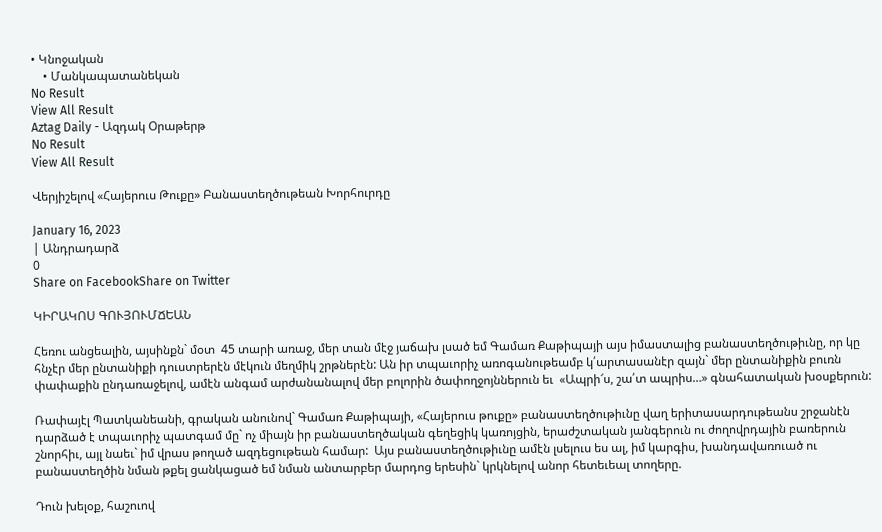• Կնոջական
    • Մանկապատանեկան
No Result
View All Result
Aztag Daily - Ազդակ Օրաթերթ
No Result
View All Result

Վերյիշելով «Հայերուս Թուքը» Բանաստեղծութեան Խորհուրդը

January 16, 2023
| Անդրադարձ
0
Share on FacebookShare on Twitter

ԿԻՐԱԿՈՍ ԳՈՒՅՈՒՄՃԵԱՆ

Հեռու անցեալին, այսինքն` մօտ  45 տարի առաջ, մեր տան մէջ յաճախ լսած եմ Գամառ Քաթիպայի այս իմաստալից բանաստեղծութիւնը, որ կը հնչէր մեր ընտանիքի դուստրերէն մէկուն մեղմիկ շրթներէն: Ան իր տպաւորիչ առոգանութեամբ կ՛արտասանէր զայն` մեր ընտանիքին բուռն փափաքին ընդառաջելով, ամէն անգամ արժանանալով մեր բոլորին ծափողջոյններուն եւ  «Ապրի՜ս, շա՛տ ապրիս…» գնահատական խօսքերուն:

Ռափայէլ Պատկանեանի, գրական անունով` Գամառ Քաթիպայի, «Հայերուս թուքը» բանաստեղծութիւնը վաղ երիտասարդութեանս շրջանէն դարձած է տպաւորիչ պատգամ մը` ոչ միայն իր բանաստեղծական գեղեցիկ կառոյցին, երաժշտական յանգերուն ու ժողովրդային բառերուն շնորհիւ, այլ նաեւ` իմ վրաս թողած ազդեցութեան համար:  Այս բանաստեղծութիւնը ամէն լսելուս ես ալ, իմ կարգիս, խանդավառուած ու բանաստեղծին նման թքել ցանկացած եմ նման անտարբեր մարդոց երեսին` կրկնելով անոր հետեւեալ տողերը.

Դուն խելօք, հաշուով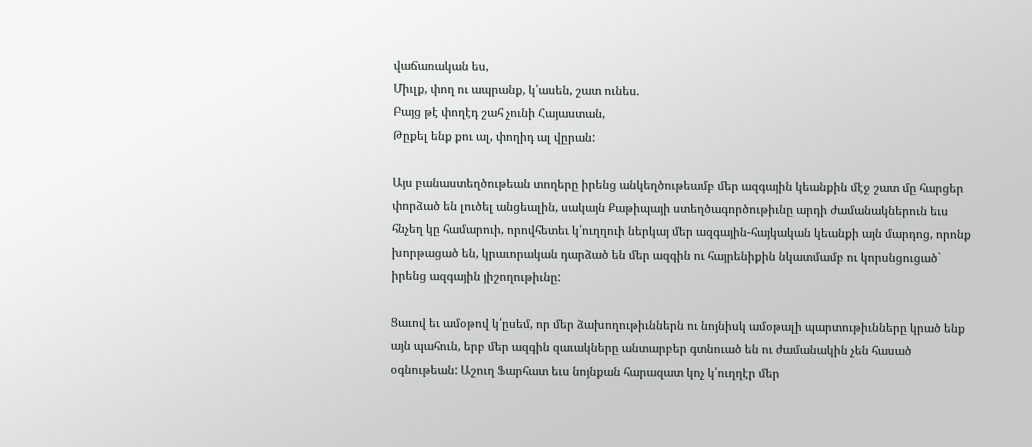վաճառական ես,
Միւլք, փող ու ապրանք, կ՛ասեն, շատ ունես.
Բայց թէ փողէդ շահ չունի Հայաստան,
Թըքել ենք քու ալ, փողիդ ալ վըրան:

Այս բանաստեղծութեան տողերը իրենց անկեղծութեամբ մեր ազգային կեանքին մէջ շատ մը հարցեր փորձած են լուծել անցեալին, սակայն Քաթիպայի ստեղծագործութիւնը արդի ժամանակներուն եւս հնչեղ կը համարուի, որովհետեւ կ՛ուղղուի ներկայ մեր ազգային-հայկական կեանքի այն մարդոց, որոնք խորթացած են, կրաւորական դարձած են մեր ազգին ու հայրենիքին նկատմամբ ու կորսնցուցած` իրենց ազգային յիշողութիւնը:

Ցաւով եւ ամօթով կ՛ըսեմ, որ մեր ձախողութիւններն ու նոյնիսկ ամօթալի պարտութիւնները կրած ենք այն պահուն, երբ մեր ազգին զաւակները անտարբեր գտնուած են ու ժամանակին չեն հասած օգնութեան: Աշուղ Ֆարհատ եւս նոյնքան հարազատ կոչ կ՛ուղղէր մեր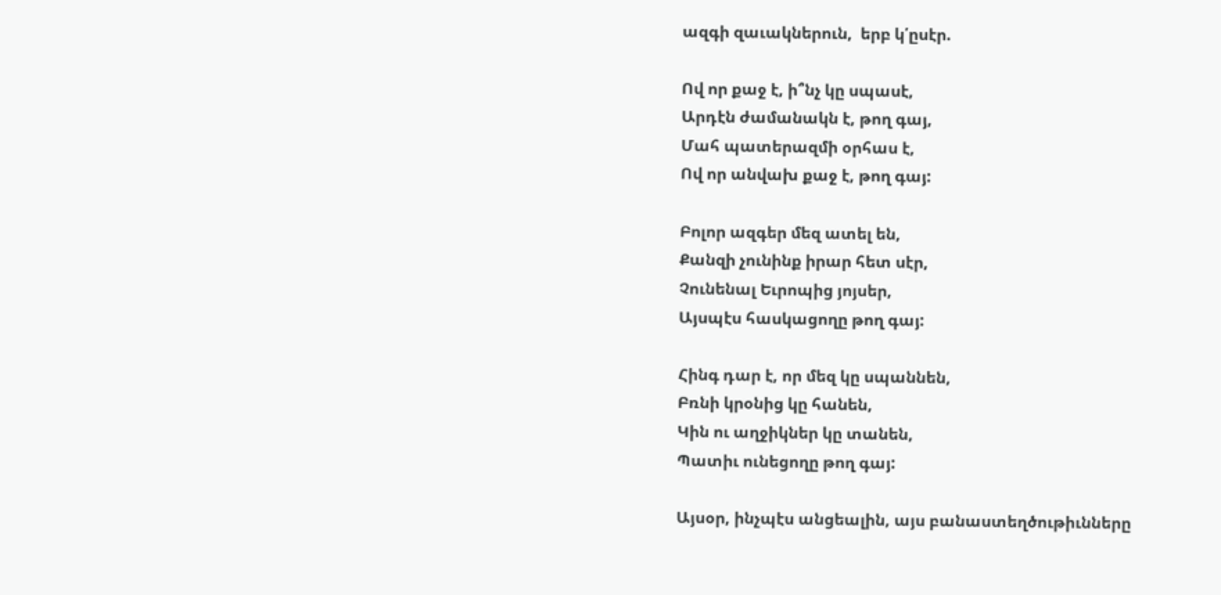ազգի զաւակներուն,  երբ կ՛ըսէր.

Ով որ քաջ է, ի՞նչ կը սպասէ,
Արդէն ժամանակն է, թող գայ,
Մահ պատերազմի օրհաս է,
Ով որ անվախ քաջ է, թող գայ:

Բոլոր ազգեր մեզ ատել են,
Քանզի չունինք իրար հետ սէր,
Չունենալ Եւրոպից յոյսեր,
Այսպէս հասկացողը թող գայ:

Հինգ դար է, որ մեզ կը սպաննեն,
Բռնի կրօնից կը հանեն,
Կին ու աղջիկներ կը տանեն,
Պատիւ ունեցողը թող գայ:

Այսօր, ինչպէս անցեալին, այս բանաստեղծութիւնները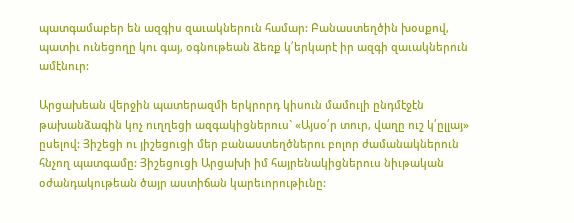պատգամաբեր են ազգիս զաւակներուն համար: Բանաստեղծին խօսքով, պատիւ ունեցողը կու գայ, օգնութեան ձեռք կ՛երկարէ իր ազգի զաւակներուն ամէնուր:

Արցախեան վերջին պատերազմի երկրորդ կիսուն մամուլի ընդմէջէն թախանձագին կոչ ուղղեցի ազգակիցներուս` «Այսօ՛ր տուր, վաղը ուշ կ՛ըլլայ» ըսելով: Յիշեցի ու յիշեցուցի մեր բանաստեղծներու բոլոր ժամանակներուն հնչող պատգամը: Յիշեցուցի Արցախի իմ հայրենակիցներուս նիւթական օժանդակութեան ծայր աստիճան կարեւորութիւնը: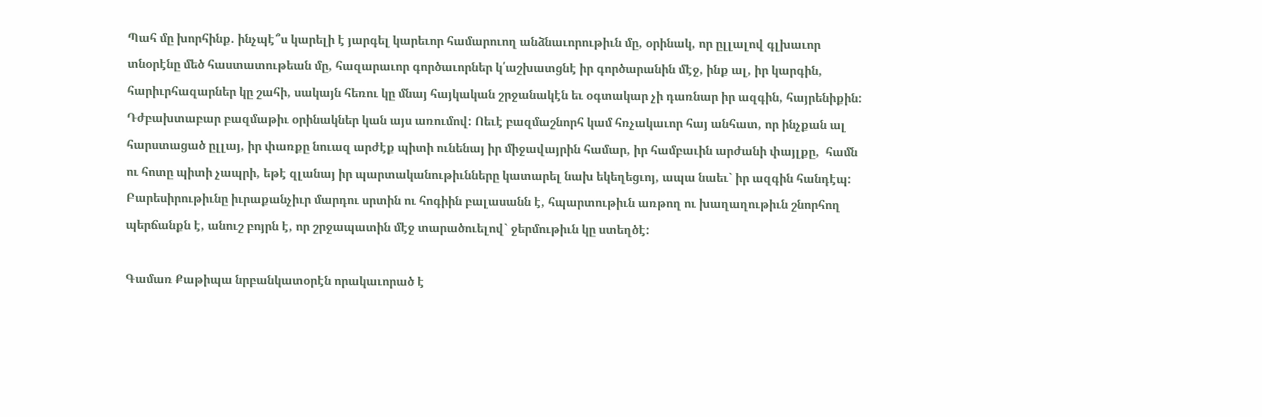Պահ մը խորհինք. ինչպէ՞ս կարելի է յարգել կարեւոր համարուող անձնաւորութիւն մը, օրինակ, որ ըլլալով գլխաւոր տնօրէնը մեծ հաստատութեան մը, հազարաւոր գործաւորներ կ՛աշխատցնէ իր գործարանին մէջ, ինք ալ, իր կարգին, հարիւրհազարներ կը շահի, սակայն հեռու կը մնայ հայկական շրջանակէն եւ օգտակար չի դառնար իր ազգին, հայրենիքին: Դժբախտաբար բազմաթիւ օրինակներ կան այս առումով: Ոեւէ բազմաշնորհ կամ հռչակաւոր հայ անհատ, որ ինչքան ալ հարստացած ըլլայ, իր փառքը նուազ արժէք պիտի ունենայ իր միջավայրին համար, իր համբաւին արժանի փայլքը,  համն ու հոտը պիտի չապրի, եթէ զլանայ իր պարտականութիւնները կատարել նախ եկեղեցւոյ, ապա նաեւ` իր ազգին հանդէպ: Բարեսիրութիւնը իւրաքանչիւր մարդու սրտին ու հոգիին բալասանն է, հպարտութիւն առթող ու խաղաղութիւն շնորհող պերճանքն է, անուշ բոյրն է, որ շրջապատին մէջ տարածուելով` ջերմութիւն կը ստեղծէ:

Գամառ Քաթիպա նրբանկատօրէն որակաւորած է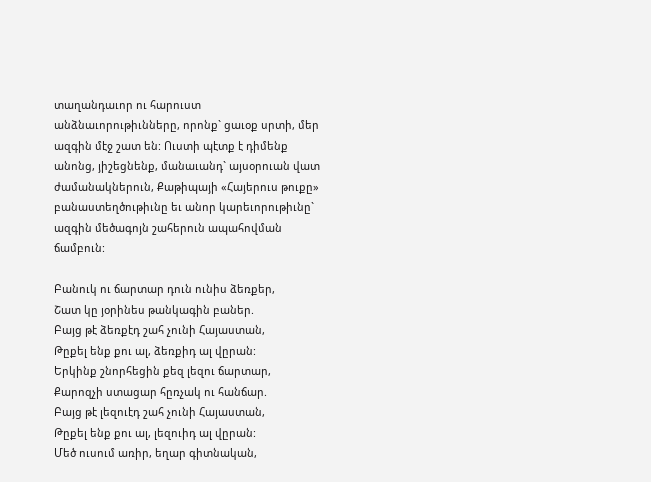տաղանդաւոր ու հարուստ անձնաւորութիւնները, որոնք` ցաւօք սրտի, մեր ազգին մէջ շատ են: Ուստի պէտք է դիմենք անոնց, յիշեցնենք, մանաւանդ` այսօրուան վատ ժամանակներուն, Քաթիպայի «Հայերուս թուքը» բանաստեղծութիւնը եւ անոր կարեւորութիւնը` ազգին մեծագոյն շահերուն ապահովման ճամբուն:

Բանուկ ու ճարտար դուն ունիս ձեռքեր,
Շատ կը յօրինես թանկագին բաներ.
Բայց թէ ձեռքէդ շահ չունի Հայաստան,
Թըքել ենք քու ալ, ձեռքիդ ալ վըրան:
Երկինք շնորհեցին քեզ լեզու ճարտար,
Քարոզչի ստացար հըռչակ ու հանճար.
Բայց թէ լեզուէդ շահ չունի Հայաստան,
Թըքել ենք քու ալ, լեզուիդ ալ վըրան:
Մեծ ուսում առիր, եղար գիտնական,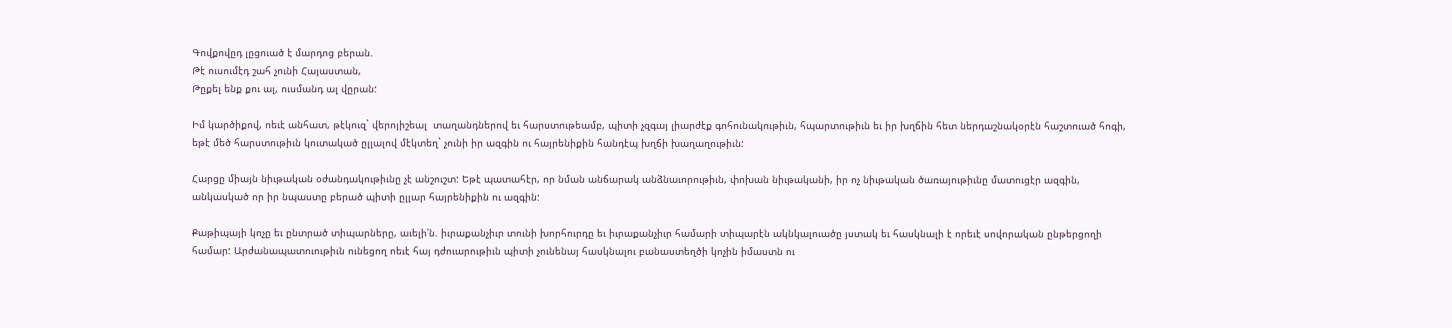Գովքովըդ լըցուած է մարդոց բերան.
Թէ ուսումէդ շահ չունի Հայաստան,
Թըքել ենք քու ալ, ուսմանդ ալ վըրան:

Իմ կարծիքով, ոեւէ անհատ, թէկուզ` վերոյիշեալ  տաղանդներով եւ հարստութեամբ, պիտի չզգայ լիարժէք գոհունակութիւն, հպարտութիւն եւ իր խղճին հետ ներդաշնակօրէն հաշտուած հոգի, եթէ մեծ հարստութիւն կուտակած ըլլալով մէկտեղ` չունի իր ազգին ու հայրենիքին հանդէպ խղճի խաղաղութիւն:

Հարցը միայն նիւթական օժանդակութիւնը չէ անշուշտ: Եթէ պատահէր, որ նման անճարակ անձնաւորութիւն, փոխան նիւթականի, իր ոչ նիւթական ծառայութիւնը մատուցէր ազգին, անկասկած որ իր նպաստը բերած պիտի ըլլար հայրենիքին ու ազգին:

Քաթիպայի կոչը եւ ընտրած տիպարները, աւելի՛ն. իւրաքանչիւր տունի խորհուրդը եւ իւրաքանչիւր համարի տիպարէն ակնկալուածը յստակ եւ հասկնալի է որեւէ սովորական ընթերցողի համար: Արժանապատուութիւն ունեցող ոեւէ հայ դժուարութիւն պիտի չունենայ հասկնալու բանաստեղծի կոչին իմաստն ու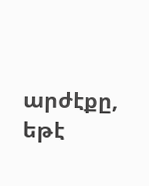արժէքը, եթէ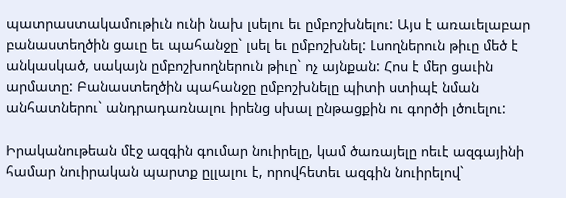պատրաստակամութիւն ունի նախ լսելու եւ ըմբոշխնելու: Այս է առաւելաբար բանաստեղծին ցաւը եւ պահանջը` լսել եւ ըմբոշխնել: Լսողներուն թիւը մեծ է անկասկած, սակայն ըմբոշխողներուն թիւը` ոչ այնքան: Հոս է մեր ցաւին արմատը: Բանաստեղծին պահանջը ըմբոշխնելը պիտի ստիպէ նման անհատներու` անդրադառնալու իրենց սխալ ընթացքին ու գործի լծուելու:

Իրականութեան մէջ ազգին գումար նուիրելը, կամ ծառայելը ոեւէ ազգայինի համար նուիրական պարտք ըլլալու է, որովհետեւ ազգին նուիրելով`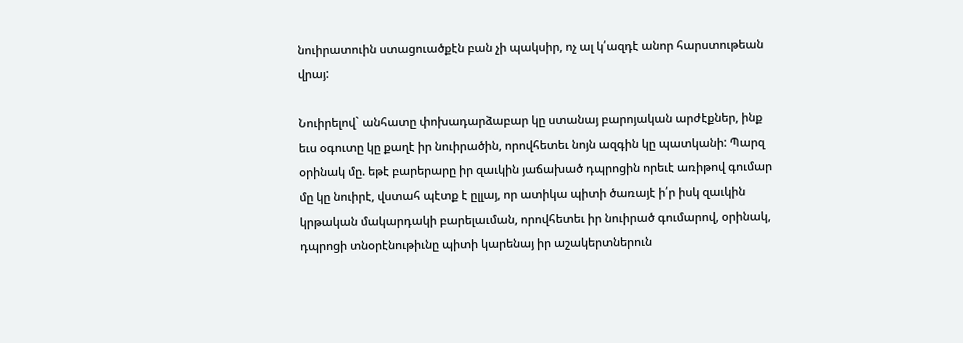նուիրատուին ստացուածքէն բան չի պակսիր, ոչ ալ կ՛ազդէ անոր հարստութեան վրայ:

Նուիրելով` անհատը փոխադարձաբար կը ստանայ բարոյական արժէքներ, ինք եւս օգուտը կը քաղէ իր նուիրածին, որովհետեւ նոյն ազգին կը պատկանի: Պարզ օրինակ մը. եթէ բարերարը իր զաւկին յաճախած դպրոցին որեւէ առիթով գումար մը կը նուիրէ, վստահ պէտք է ըլլայ, որ ատիկա պիտի ծառայէ ի՛ր իսկ զաւկին կրթական մակարդակի բարելաւման, որովհետեւ իր նուիրած գումարով, օրինակ, դպրոցի տնօրէնութիւնը պիտի կարենայ իր աշակերտներուն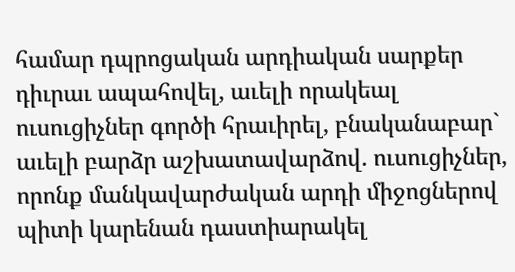համար դպրոցական արդիական սարքեր դիւրաւ ապահովել, աւելի որակեալ ուսուցիչներ գործի հրաւիրել, բնականաբար` աւելի բարձր աշխատավարձով. ուսուցիչներ, որոնք մանկավարժական արդի միջոցներով պիտի կարենան դաստիարակել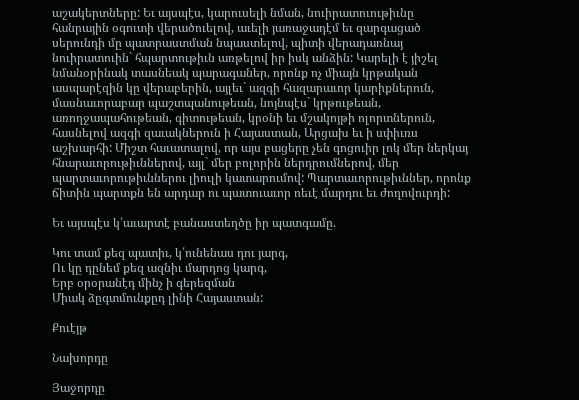աշակերտները: Եւ այսպէս, կարուսելի նման, նուիրատուութիւնը հանրային օգուտի վերածուելով, աւելի յառաջադէմ եւ զարգացած սերունդի մը պատրաստման նպաստելով, պիտի վերադառնայ նուիրատուին` հպարտութիւն առթելով իր իսկ անձին: Կարելի է յիշել նմանօրինակ տասնեակ պարագաներ, որոնք ոչ միայն կրթական ասպարէզին կը վերաբերին, այլեւ` ազգի հազարաւոր կարիքներուն, մասնաւորաբար պաշտպանութեան, նոյնպէս` կրթութեան, առողջապահութեան, գիտութեան, կրօնի եւ մշակոյթի ոլորտներուն, հասնելով ազգի զաւակներուն ի Հայաստան, Արցախ եւ ի սփիւռս աշխարհի: Միշտ հաւատալով, որ այս բացերը չեն գոցուիր լոկ մեր ներկայ հնարաւորութիւններով, այլ` մեր բոլորին ներդրումներով, մեր պարտաւորութիւններու լիուլի կատարումով: Պարտաւորութիւններ, որոնք ճիտին պարտքն են արդար ու պատուաւոր ոեւէ մարդու եւ ժողովուրդի:

Եւ այսպէս կ՛աւարտէ բանաստեղծը իր պատգամը.

Կու տամ քեզ պատիւ, կ՛ունենաս դու յարգ,
Ու կը դընեմ քեզ ազնիւ մարդոց կարգ,
Երբ օրօրանէդ մինչ ի գերեզման
Միակ ձըգտմունքըդ լինի Հայաստան:

Քուէյթ

Նախորդը

Յաջորդը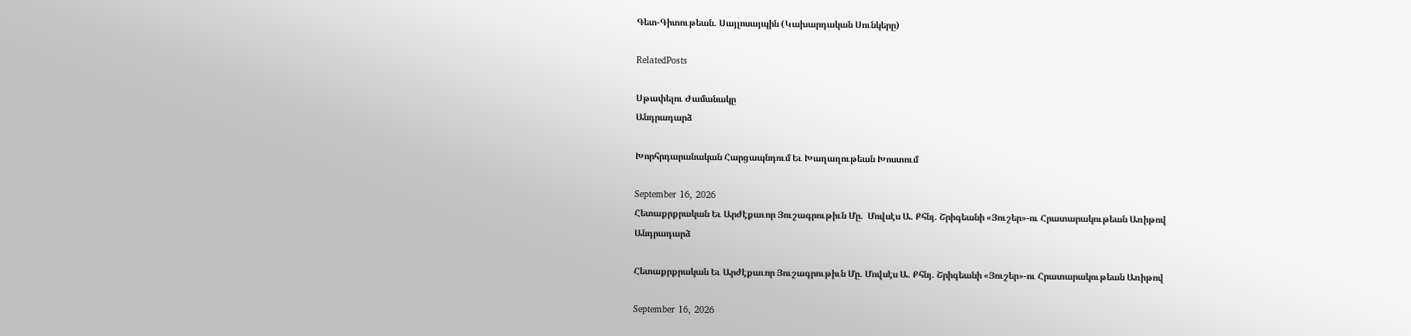Գետ-Գիտութեան. Սայլոսայպին (Կախարդական Սունկերը)

RelatedPosts

Սթափելու Ժամանակը
Անդրադարձ

Խորհրդարանական Հարցապնդում Եւ Խաղաղութեան Խոստում

September 16, 2026
Հետաքրքրական Եւ Արժէքաւոր Յուշագրութիւն Մը.  Մովսէս Ա. Քհնյ. Շրիգեանի «Յուշեր»-ու Հրատարակութեան Առիթով
Անդրադարձ

Հետաքրքրական Եւ Արժէքաւոր Յուշագրութիւն Մը. Մովսէս Ա. Քհնյ. Շրիգեանի «Յուշեր»-ու Հրատարակութեան Առիթով

September 16, 2026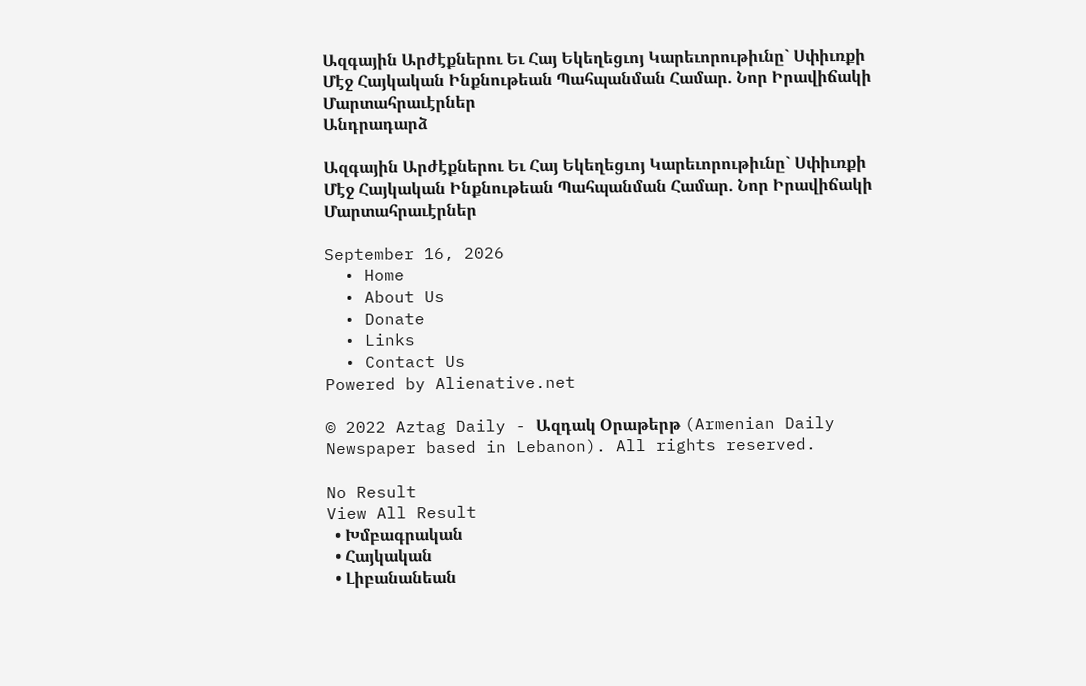Ազգային Արժէքներու Եւ Հայ Եկեղեցւոյ Կարեւորութիւնը` Սփիւռքի Մէջ Հայկական Ինքնութեան Պահպանման Համար. Նոր Իրավիճակի Մարտահրաւէրներ
Անդրադարձ

Ազգային Արժէքներու Եւ Հայ Եկեղեցւոյ Կարեւորութիւնը` Սփիւռքի Մէջ Հայկական Ինքնութեան Պահպանման Համար. Նոր Իրավիճակի Մարտահրաւէրներ

September 16, 2026
  • Home
  • About Us
  • Donate
  • Links
  • Contact Us
Powered by Alienative.net

© 2022 Aztag Daily - Ազդակ Օրաթերթ (Armenian Daily Newspaper based in Lebanon). All rights reserved.

No Result
View All Result
  • Խմբագրական
  • Հայկական
  • Լիբանանեան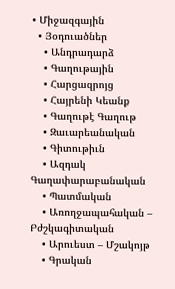• Միջազգային
  • Յօդուածներ
    • Անդրադարձ
    • Գաղութային
    • Հարցազրոյց
    • Հայրենի Կեանք
    • Գաղութէ Գաղութ
    • Զաւարեանական
    • Գիտութիւն
    • Ազդակ Գաղափարաբանական
    • Պատմական
    • Առողջապահական – Բժշկագիտական
    • Արուեստ – Մշակոյթ
    • Գրական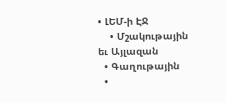• ԼԵՄ-ի ԷՋ
    • Մշակութային եւ Այլազան
  • Գաղութային
  •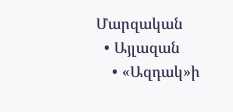Մարզական
  • Այլազան
    • «Ազդակ»ի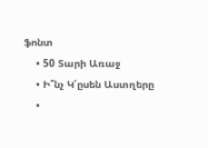ֆոնտ
    • 50 Տարի Առաջ
    • Ի՞նչ Կ՛ըսեն Աստղերը
    •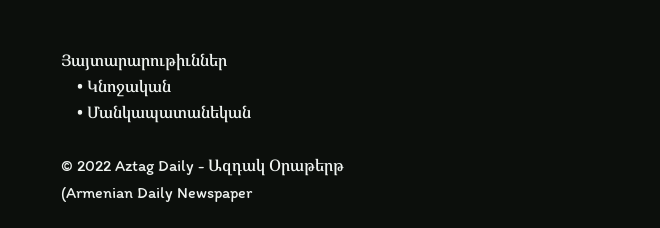Յայտարարութիւններ
    • Կնոջական
    • Մանկապատանեկան

© 2022 Aztag Daily - Ազդակ Օրաթերթ (Armenian Daily Newspaper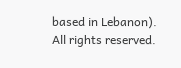based in Lebanon). All rights reserved.